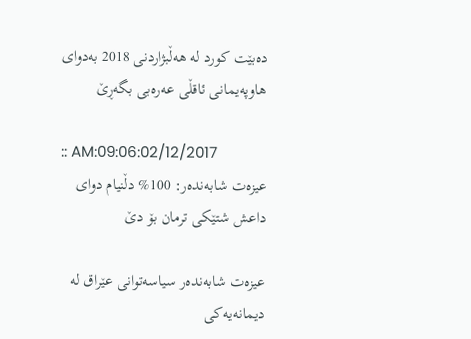ده‌بێت كورد له‌ هه‌ڵبژاردنی 2018 به‌دوای هاوپه‌یمانی ئاقڵی عه‌ره‌بی بگه‌ڕێ

:: AM:09:06:02/12/2017
عیزه‌ت شابه‌نده‌ر: 100% دڵنیام دوای داعش شتێكی ترمان بۆ دێ

عیزه‌ت شابه‌نده‌ر سیاسه‌توانی عێراق له‌ دیمانه‌یه‌كی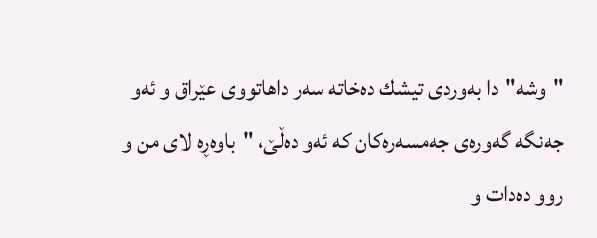"وشه‌"دا به‌وردی تیشك ده‌خاته‌ سه‌ر داهاتووی عێراق و ئه‌و جه‌نگه‌ گه‌وره‌ی جه‌مسه‌ره‌كان كه‌ ئه‌و ده‌ڵێ، "باوه‌ڕه‌ لای من و روو ده‌دات و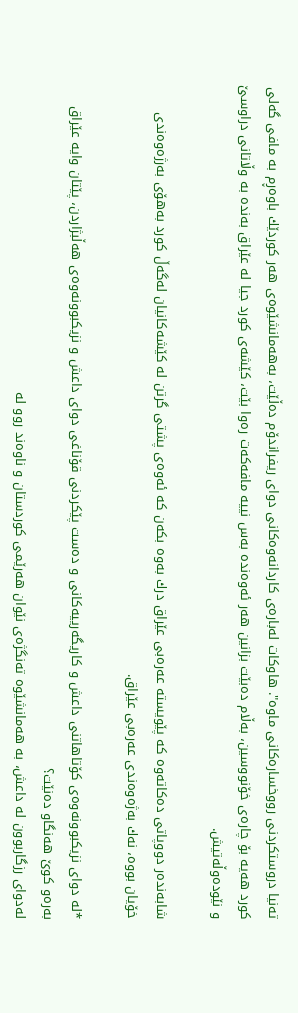ته‌نیا دروستكردنی رووخساره‌كانی ماوه‌". هاوكات له‌باره‌ی كاردانه‌وه‌كانی دوای ریفراندۆم ده‌ڵێت، به‌هه‌مانشێوه‌ی هه‌ر كوردێك باوه‌ڕم به‌ مافی گه‌لی كورد هه‌یه‌ بۆ چاره‌ی خۆنووسین، به‌ڵام ده‌بێت بزانین هه‌ر ئه‌وه‌نده‌ به‌س نییه‌ مافه‌كه‌ت ره‌وا بێت، كێشه‌ی كورد جیا له‌ عێراق به‌نده‌ به‌ وڵاتانی دراوسێ و نێوده‌وڵه‌تیش.

شابه‌نده‌ر دووپاتی ده‌كاته‌وه‌ كه‌ پێویسته‌ عه‌ره‌بی عێراق درك به‌وه‌ بكه‌ن كه‌ ئه‌وه‌ی پشتی گرتن له‌ كێشه‌كانیان له‌گه‌ڵ كورد به‌هۆی به‌رژه‌وه‌ندی خۆیان بووه‌، نه‌ك به‌ژه‌وه‌ندی عه‌ره‌بی عێراق.

*له‌ دوای نزیكبوونه‌وه‌ی كۆتاهاتنی داعش و كاریگه‌رییه‌كانی و ده‌ست پێكردنی قۆناغی دوای داعش و نزیكبوونه‌وه‌ی هه‌ڵبژاردن، پێتان وایه‌ عێراق به‌ره‌و كوێ هه‌نگاو ده‌نێت؟
له‌دوای رزگاربوون له‌ داعش، به‌ هه‌مانشێوه‌ ته‌نگژه‌ی نێوان هه‌رێمی كوردستان و ناوه‌ند روو له‌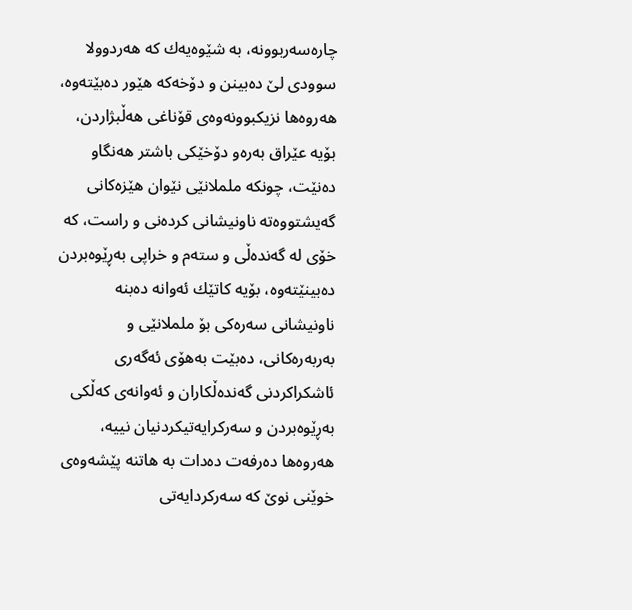چاره‌سه‌ربوونه‌، به‌ شێوه‌یه‌ك كه‌ هه‌ردوولا سوودی لێ ده‌بینن و دۆخه‌كه‌ هێور ده‌بێته‌وه‌، هه‌روه‌ها نزیكبوونه‌وه‌ی قۆناغی هه‌ڵبژاردن، بۆیه‌ عێراق به‌ره‌و دۆخێكی باشتر هه‌نگاو ده‌نێت، چونكه‌ ململانێی نێوان هێزه‌كانی گه‌یشتووه‌ته‌ ناونیشانی كرده‌نی و راست، كه‌ خۆی له‌ گه‌نده‌ڵی و سته‌م و خراپی به‌ڕێوه‌بردن ده‌بینێته‌وه‌، بۆیه‌ كاتێك ئه‌وانه‌ ده‌بنه‌ ناونیشانی سه‌ره‌كی بۆ ململانێی و به‌ربه‌ره‌كانی، ده‌بێت به‌هۆی ئه‌گه‌ری ئاشكراكردنی گه‌نده‌ڵكاران و ئه‌وانه‌ی كه‌ڵكی به‌ڕێوه‌بردن و سه‌ركرایه‌تیكردنیان نییه‌، هه‌روه‌ها ده‌رفه‌ت ده‌دات به‌ هاتنه‌ پێشه‌وه‌ی خوێنی نوێ كه‌ سه‌ركردایه‌تی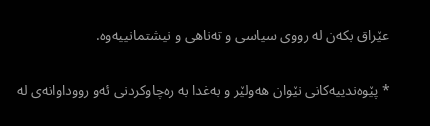عێراق بكه‌ن له‌ رووی سیاسی و ته‌ناهی و نیشتمانییه‌وه‌.

* پێوه‌ندییه‌كانی نێوان هه‌ولێر و به‌غدا به‌ ره‌چاوكردنی ئه‌و رووداوانه‌ی له‌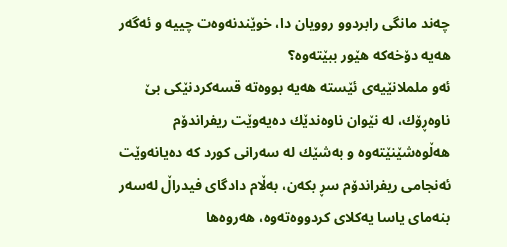چه‌ند مانگی رابردوو روویان دا، خوێندنه‌وه‌ت چییه‌ و ئه‌گه‌ر هه‌یه‌ دۆخه‌كه‌ هێور ببێته‌وه‌؟
ئه‌و ململانێیه‌ی ئێسته‌ هه‌یه‌ بووه‌ته‌ قسه‌كردنێكی بێ ناوه‌ڕۆك، له‌ نێوان ناوه‌ندێك ده‌یه‌وێت ریفراندۆم هه‌ڵوه‌شێنێته‌وه‌ و به‌شێك له‌ سه‌رانی كورد كه‌ ده‌یانه‌وێت ئه‌نجامی ریفراندۆم سڕ بكه‌ن، به‌ڵام دادگای فیدراڵ له‌سه‌ر بنه‌مای یاسا یه‌كلای كردووه‌ته‌وه‌، هه‌روه‌ها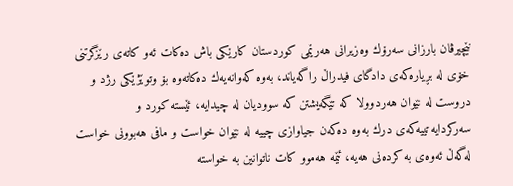نێچیرڤان بارزانی سه‌رۆك وه‌زیرانی هه‌رێمی كوردستان كارێكی باش ده‌كات ئه‌و كاته‌ی رێزگرتنی خۆی له‌ بڕیاره‌كه‌ی دادگای فیدراڵ راگه‌یاند، به‌وه‌ كه‌وانه‌یه‌ك ده‌كاته‌وه‌ بۆ وتوێژێكی رژد و دروست له‌ نێوان هه‌ردوولا كه‌ تێگه‌یشتن كه‌ سوودیان له‌ چیدایه‌، ئێسته‌ كورد و سه‌ركردایه‌تییه‌كه‌ی درك به‌وه‌ ده‌كه‌ن جیاوازی چییه‌ له‌ نێوان خواست و مافی هه‌بوونی خواست له‌گه‌ڵ ئه‌وه‌ی به‌ كرده‌نی هه‌یه‌، ئێمه‌ هه‌موو كات ناتوانین به‌ خواسته‌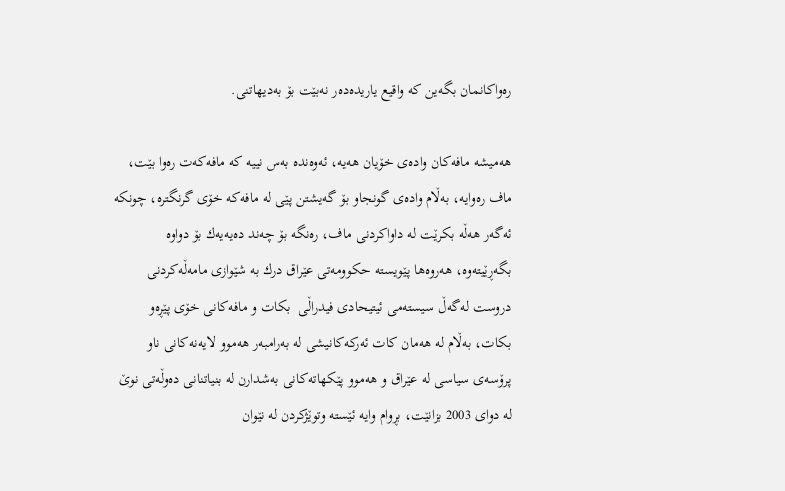ره‌واكانمان بگه‌ین كه‌ واقیع یاریده‌ده‌ر نه‌بێت بۆ به‌دیهاتنی.

هه‌میشه‌ مافه‌كان واده‌ی خۆیان هه‌یه‌، ئه‌وه‌نده‌ به‌س نییه‌ كه‌ مافه‌كه‌ت ره‌وا بێت، ماف ره‌وایه‌، به‌ڵام واده‌ی گونجاو بۆ گه‌یشتن پێی له‌ مافه‌كه‌ خۆی گرنگتره‌، چونكه‌ ئه‌گه‌ر هه‌ڵه‌ بكرێت له‌ داواكردنی ماف، ره‌نگه‌ بۆ چه‌ند ده‌یه‌یه‌ك بۆ دواوه‌ بگه‌ڕێیته‌وه‌، هه‌روه‌ها پێویسته‌ حكوومه‌تی عێراق درك به‌ شێوازی مامه‌ڵه‌كردنی دروست له‌گه‌ڵ سیسته‌می ئیتیحادی فیدراڵی  بكات و مافه‌كانی خۆی پێڕه‌و بكات، به‌ڵام له‌ هه‌مان كات ئه‌ركه‌كانیشی له‌ به‌رامبه‌ر هه‌موو لایه‌نه‌كانی ناو پرۆسه‌ی سیاسی له‌ عێراق و هه‌موو پێكهاته‌كانی به‌شدارن له‌ بنیاتنانی ده‌وڵه‌تی نوێ له‌ دوای 2003 بزانێت، بڕوام وایه‌ ئێسته‌ وتوێژكردن له‌ نێوان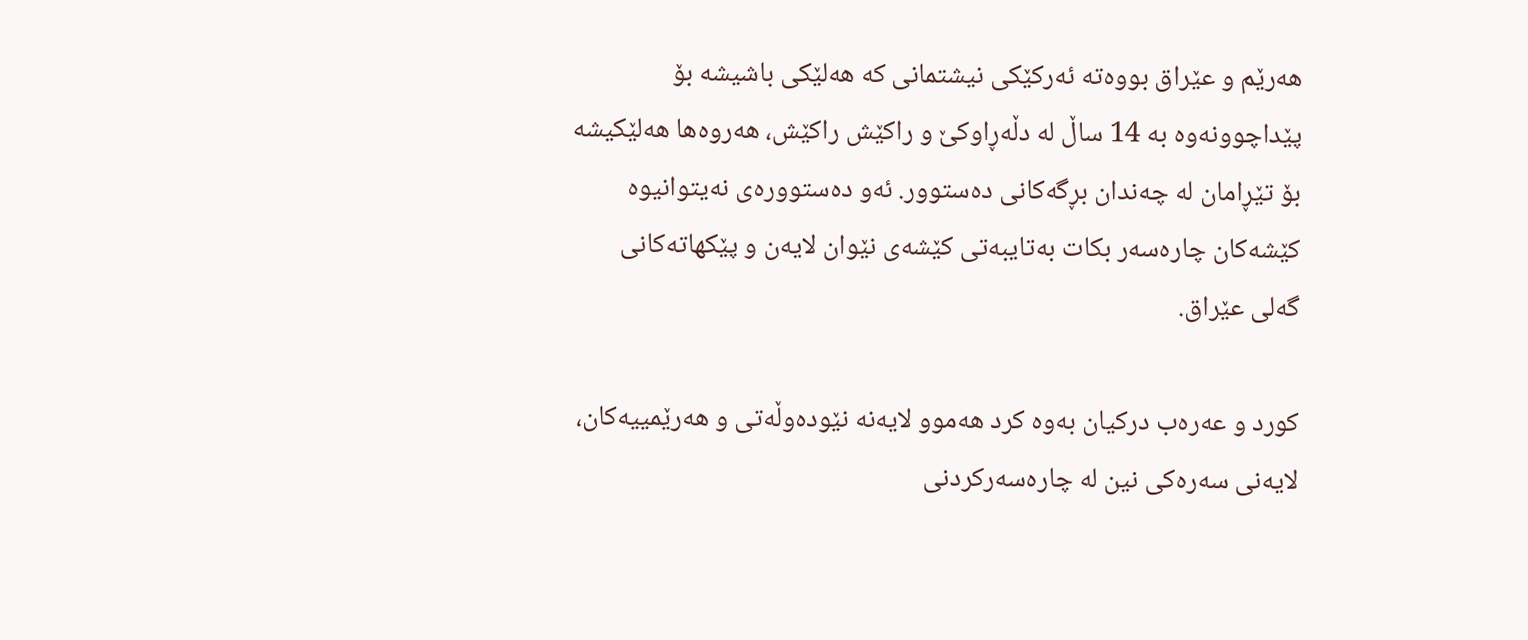هه‌رێم و عێراق بووه‌ته‌ ئه‌ركێكی نیشتمانی كه‌ هه‌لێكی باشیشه‌ بۆ پێداچوونه‌وه‌ به‌ 14 ساڵ له‌ دڵه‌ڕاوكێ و راكێش راكێش، هه‌روه‌ها هه‌لێكیشه‌ بۆ تێڕامان له‌ چه‌ندان بڕگه‌كانی ده‌ستوور. ئه‌و ده‌ستووره‌ی نه‌یتوانیوه‌ كێشه‌كان چاره‌سه‌ر بكات به‌تایبه‌تی كێشه‌ی نێوان لایه‌ن و پێكهاته‌كانی گه‌لی عێراق.

كورد و عه‌ره‌ب دركیان به‌وه‌ كرد هه‌موو لایه‌نه‌ نێوده‌وڵه‌تی و هه‌رێمییه‌كان، لایه‌نی سه‌ره‌كی نین له‌ چاره‌سه‌ركردنی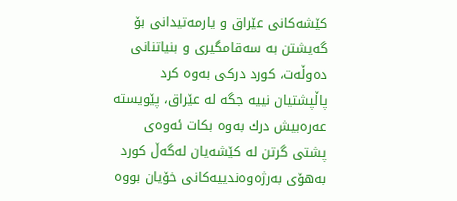كێشه‌كانی عێراق و یارمه‌تیدانی بۆ گه‌یشتن به‌ سه‌قامگیری و بنیاتنانی ده‌وڵه‌ت، كورد دركی به‌وه‌ كرد پاڵپشتیان نییه‌ جگه‌ له‌ عێراق، پێویسته‌ عه‌ره‌بیش درك به‌وه‌ بكات ئه‌وه‌ی پشتی گرتن له‌ كێشه‌یان له‌گه‌ڵ كورد به‌هۆی به‌رژه‌وه‌ندییه‌كانی خۆیان بووه‌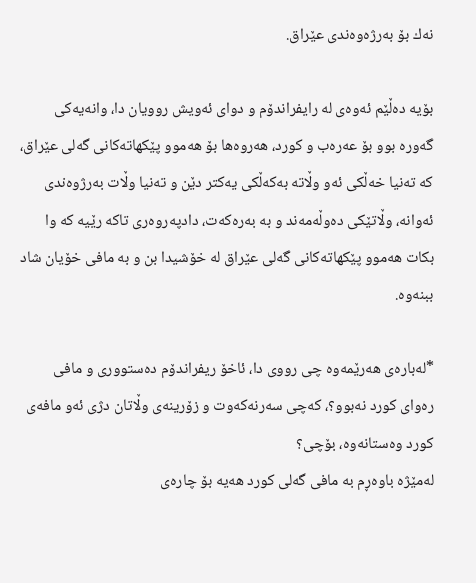نه‌ك بۆ به‌رژه‌وه‌ندی عێراق.

بۆیه‌ ده‌ڵێم ئه‌وه‌ی له‌ رایفراندۆم و دوای ئه‌ویش روویان دا، وانه‌یه‌كی گه‌وره‌ بوو بۆ عه‌ره‌ب و كورد، هه‌روه‌ها بۆ هه‌موو پێكهاته‌كانی گه‌لی عێراق، كه‌ ته‌نیا خه‌ڵكی ئه‌و وڵاته‌ به‌كه‌ڵكی یه‌كتر دێن و ته‌نیا وڵات به‌رژوه‌ندی ئه‌وانه‌، وڵاتێكی ده‌وڵه‌مه‌ند و به‌ به‌ره‌كه‌ت، دادپه‌روه‌ری تاكه‌ رێیه‌ كه‌ وا بكات هه‌موو پێكهاته‌كانی گه‌لی عێراق له‌ خۆشیدا بن و به‌ مافی خۆیان شاد ببنه‌وه‌.

*له‌باره‌ی هه‌رێمه‌وه‌ چی رووی دا، ئاخۆ ریفراندۆم ده‌ستووری و مافی ره‌وای كورد نه‌بوو؟، كه‌چی سه‌رنه‌كه‌وت و زۆرینه‌ی وڵاتان دژی ئه‌و مافه‌ی كورد وه‌ستانه‌وه‌، بۆچی؟
له‌مێژه‌ باوه‌ڕم به‌ مافی گه‌لی كورد هه‌یه‌ بۆ چاره‌ی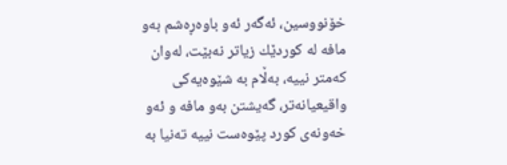خۆنووسین، ئه‌گه‌ر ئه‌و باوه‌ڕه‌شم به‌و مافه‌ له‌ كوردێك زیاتر نه‌بێت، له‌وان كه‌متر نییه‌، به‌ڵام به‌ شێوه‌یه‌كی واقیعیانه‌تر، گه‌یشتن به‌و مافه‌ و ئه‌و خه‌ونه‌ی كورد پێوه‌ست نییه‌ ته‌نیا به‌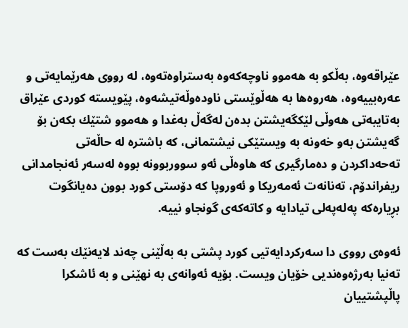عێراقه‌وه‌، به‌ڵكو به‌ هه‌موو ناوچه‌كه‌وه‌ به‌ستراوه‌ته‌وه‌، له‌ رووی هه‌رێمایه‌تی و عه‌ره‌بییه‌وه‌، هه‌روه‌ها به‌ هه‌ڵوێستی ناوده‌وڵه‌تیشه‌وه‌، پێویسته‌ كوردی عێراق به‌تایبه‌تی هه‌وڵی لێكگه‌یشتن بده‌ن له‌گه‌ڵ به‌غدا و هه‌موو شتێك بكه‌ن بۆ گه‌یشتن به‌و خه‌ونه‌ به‌ ویستێكی نیشتمانی، كه‌ باشتره‌ له‌ حاڵه‌تی ته‌حه‌داكردن و ده‌مارگیری كه‌ هاوه‌ڵی ئه‌و سووربوونه‌ بووه‌ له‌سه‌ر ئه‌نجامدانی ریفراندۆم، ته‌نانه‌ت ئه‌مه‌ریكا و ئه‌وروپا كه‌ دۆستی كورد بوون ده‌یانگوت بڕیاره‌كه‌ په‌له‌په‌لی تیادایه‌ و كاته‌كه‌ی گونجاو نییه‌.

ئه‌وه‌ی رووی دا سه‌ركردایه‌تیی كورد پشتی به‌ به‌ڵێنی چه‌ند لایه‌نێك به‌ست كه‌ ته‌نیا به‌رژه‌وه‌ندیی خۆیان ویست. بۆیه‌ ئه‌وانه‌ی به‌ نهێنی و به‌ ئاشكرا پاڵپشتییان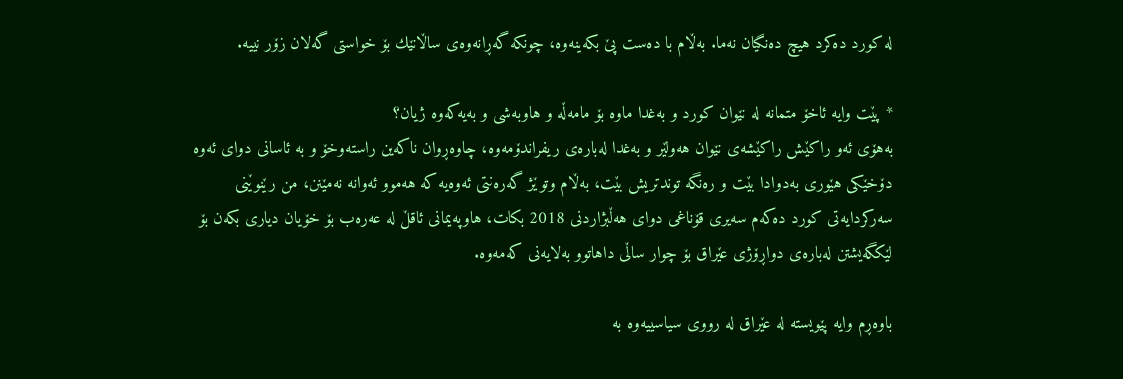له‌ كورد ده‌كرد هیچ ده‌نگیان نه‌ما. به‌ڵام با ده‌ست پێ بكه‌ینه‌وه‌، چونكه‌ گه‌ڕانه‌وه‌ی ساڵانێك بۆ خواستی گه‌لان زۆر نییه‌.

* پێت وایه‌ ئاخۆ متمانه‌ له‌ نێوان كورد و به‌غدا ماوه‌ بۆ مامه‌ڵه‌ و هاوبه‌شی و به‌یه‌كه‌وه‌ ژیان؟
به‌هۆی ئه‌و راكێش راكێشه‌ی نێوان هه‌ولێر و به‌غدا له‌باره‌ی ریفراندۆمه‌وه‌، چاوه‌ڕوان ناكه‌ین راسته‌وخۆ و به‌ ئاسانی دوای ئه‌وه‌ دۆخێكی هێوری به‌دوادا بێت و ره‌نگه‌ توندتریش بێت، به‌ڵام وتوێژ گه‌ره‌نتی ئه‌وه‌یه‌ كه‌ هه‌موو ئه‌وانه‌ نه‌مێنن، من رێنوێنی سه‌ركردایه‌تی كورد ده‌كه‌م سه‌یری قۆناغی دوای هه‌ڵبژاردنی 2018 بكات، هاوپه‌یمانی ئاقڵ له‌ عه‌ره‌ب بۆ خۆیان دیاری بكه‌ن بۆ لێكگه‌یشتن له‌باره‌ی دواڕۆژی عێراق بۆ چوار ساڵی داهاتوو به‌لایه‌نی كه‌مه‌وه‌.

باوه‌ڕم وایه‌ پێویسته‌ له‌ عێراق له‌ رووی سیاسییه‌وه‌ به‌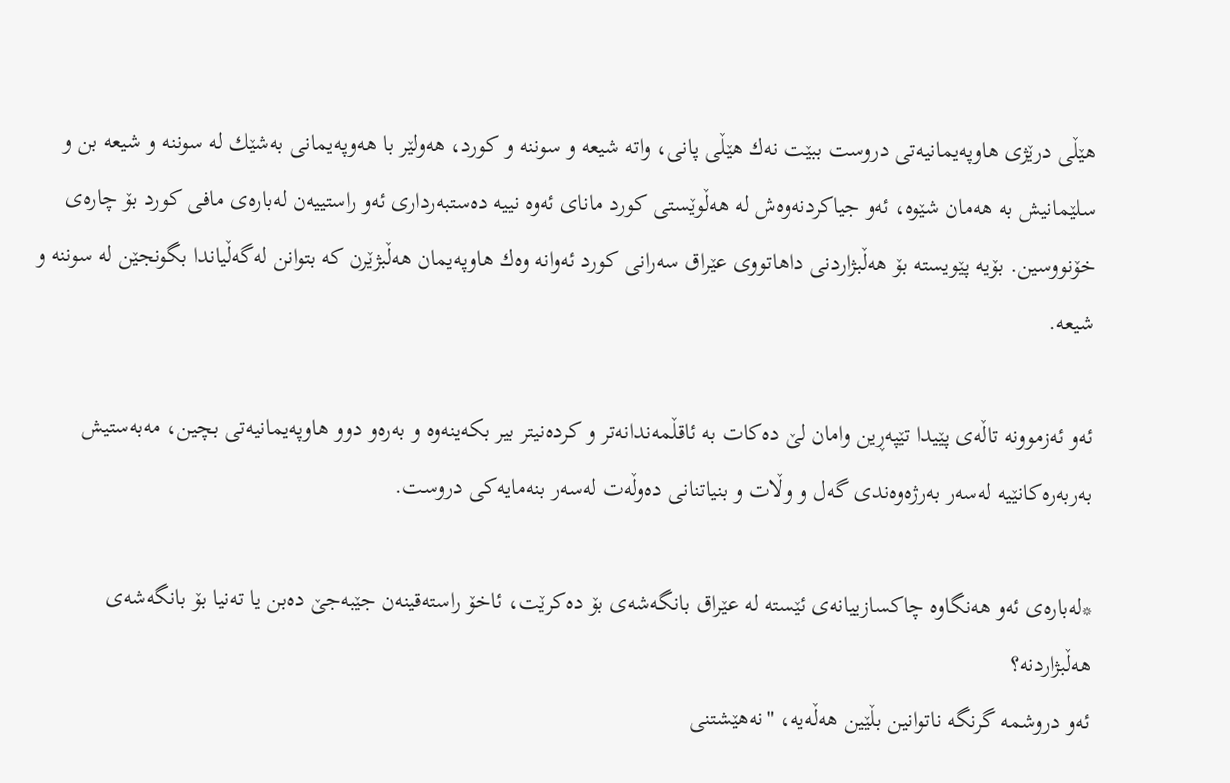هێڵی درێژی هاوپه‌یمانیه‌تی دروست ببێت نه‌ك هێڵی پانی، واته‌ شیعه‌ و سوننه‌ و كورد، هه‌ولێر با هه‌وپه‌یمانی به‌شێك له‌ سوننه‌ و شیعه‌ بن و سلێمانیش به‌ هه‌مان شێوه‌، ئه‌و جیاكردنه‌وه‌ش له‌ هه‌ڵوێستی كورد مانای ئه‌وه‌ نییه‌ ده‌ستبه‌رداری ئه‌و راستییه‌ن له‌باره‌ی مافی كورد بۆ چاره‌ی خۆنووسین. بۆیه‌ پێویسته‌ بۆ هه‌ڵبژاردنی داهاتووی عێراق سه‌رانی كورد ئه‌وانه‌ وه‌ك هاوپه‌یمان هه‌ڵبژێرن كه‌ بتوانن له‌گه‌ڵیاندا بگونجێن له‌ سوننه‌ و شیعه‌.

ئه‌و ئه‌زموونه‌ تاڵه‌ی پێیدا تێپه‌ڕین وامان لێ ده‌كات به‌ ئاقڵمه‌ندانه‌تر و كرده‌نیتر بیر بكه‌ینه‌وه‌ و به‌ره‌و دوو هاوپه‌یمانیه‌تی بچین، مه‌به‌ستیش به‌ربه‌ره‌كانێیه‌ له‌سه‌ر به‌رژه‌وه‌ندی گه‌ل و وڵات و بنیاتنانی ده‌وڵه‌ت له‌سه‌ر بنه‌مایه‌كی دروست.

*له‌باره‌ی ئه‌و هه‌نگاوه‌ چاكسازییانه‌ی ئێسته‌ له‌ عێراق بانگه‌شه‌ی بۆ ده‌كرێت، ئاخۆ راسته‌قینه‌ن جێبه‌جێ ده‌بن یا ته‌نیا بۆ بانگه‌شه‌ی هه‌ڵبژاردنه‌؟
ئه‌و دروشمه‌ گرنگه‌ ناتوانین بڵێین هه‌ڵه‌یه‌، "نه‌هێشتنی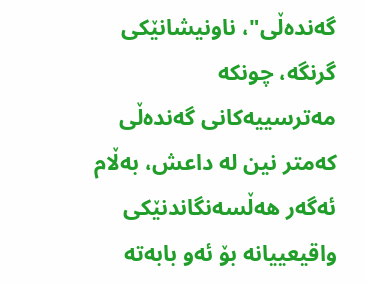گه‌نده‌ڵی"، ناونیشانێكی گرنگه‌، چونكه‌ مه‌ترسییه‌كانی گه‌نده‌ڵی كه‌متر نین له‌ داعش، به‌ڵام ئه‌گه‌ر هه‌ڵسه‌نگاندنێكی واقیعییانه‌ بۆ ئه‌و بابه‌ته‌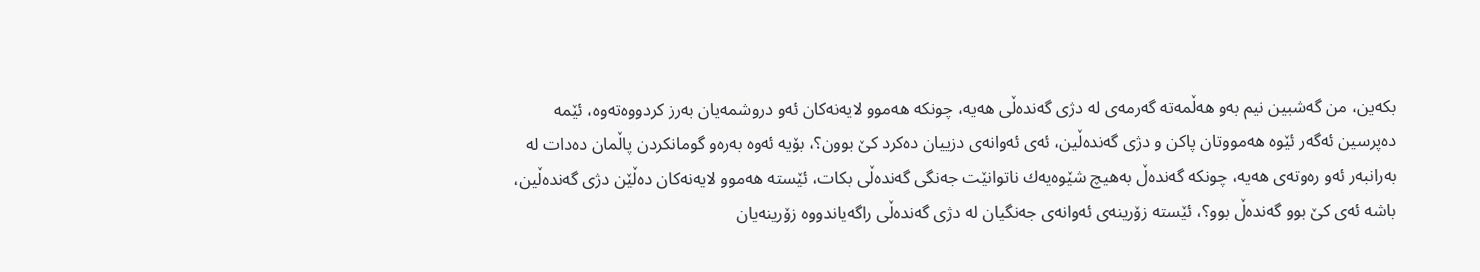بكه‌ین، من گه‌شبین نیم به‌و هه‌ڵمه‌ته‌ گه‌رمه‌ی له‌ دژی گه‌نده‌ڵی هه‌یه‌، چونكه‌ هه‌موو لایه‌نه‌كان ئه‌و دروشمه‌یان به‌رز كردووه‌ته‌وه‌، ئێمه‌ ده‌پرسین ئه‌گه‌ر ئێوه‌ هه‌مووتان پاكن و دژی گه‌نده‌ڵین، ئه‌ی ئه‌وانه‌ی دزییان ده‌كرد كێ بوون؟، بۆیه‌ ئه‌وه‌ به‌ره‌و گومانكردن پاڵمان ده‌دات له‌ به‌رانبه‌ر ئه‌و ره‌وته‌ی هه‌یه‌، چونكه‌ گه‌نده‌ڵ به‌هیچ شێوه‌یه‌ك ناتوانێت جه‌نگی گه‌نده‌ڵی بكات، ئێسته‌ هه‌موو لایه‌نه‌كان ده‌ڵێن دژی گه‌نده‌ڵین، باشه‌ ئه‌ی كێ بوو گه‌نده‌ڵ بوو؟، ئێسته‌ زۆرینه‌ی ئه‌وانه‌ی جه‌نگیان له‌ دژی گه‌نده‌ڵی راگه‌یاندووه‌ زۆرینه‌یان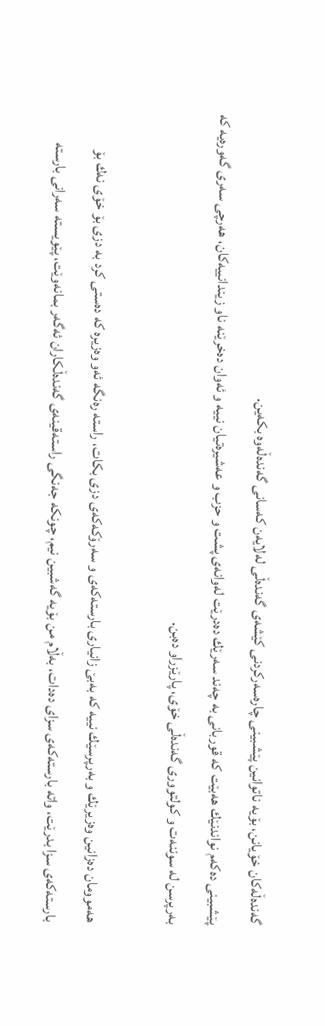گه‌نده‌ڵه‌كان خۆیانن، بۆیه‌ ناتوانین پێشبینی چاره‌سه‌ركردنی كێشه‌ی گه‌نده‌ڵی له‌لایه‌ن كه‌سانی گه‌نده‌ڵه‌وه‌ بكه‌ین.
پێشبینی ده‌كه‌م نواندنێك هه‌بێت كه‌ قوربانی به‌ چه‌ند سه‌رێك ده‌درێت له‌وانه‌ی پشت و حزب و عه‌شیره‌تیان نییه‌ و ئه‌وان ده‌خرێنه‌ ناو زیندانییه‌كان، هه‌رچی سه‌ری گه‌وره‌یه‌ كه‌ به‌رپرسن له‌ سوننه‌ت و كولتووری گه‌نده‌ڵی خۆی، پارێزراو ده‌بن.

هه‌موومان ده‌زانین وه‌زیرێك و به‌رپرسێك نییه‌ كه‌ به‌بێ زانیاری بارسته‌كه‌ی و سه‌رۆكه‌كه‌ی دزی بكات، راسته‌ ره‌نگه‌ ئه‌و وه‌زیره‌ كه‌ ده‌ستی كرد به‌ دزی بۆ خۆی نه‌ك بۆ بارسته‌كه‌ی سزا بدرێت، واته‌ بارسته‌كه‌ی سزای ده‌دات، به‌ڵام من بۆیه‌ گه‌شبین نیم، چونكه‌ جه‌نگی راسته‌قینه‌ی گه‌نده‌ڵكاران ئه‌گه‌ر بمانه‌وێت، پێویسته‌ سه‌رانی بارسته‌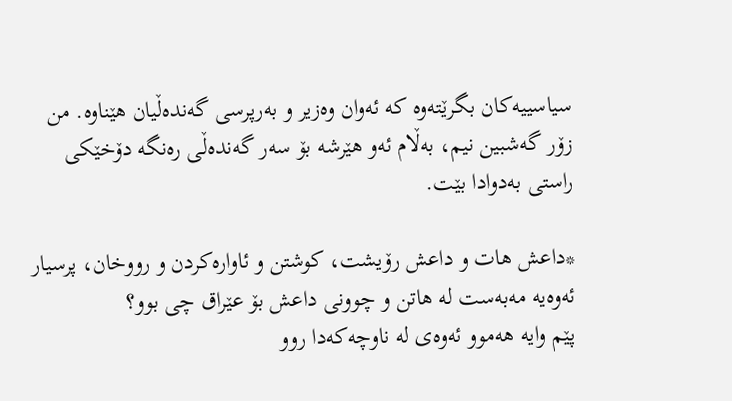سیاسییه‌كان بگرێته‌وه‌ كه‌ ئه‌وان وه‌زیر و به‌رپرسی گه‌نده‌ڵیان هێناوه‌. من زۆر گه‌شبین نیم، به‌ڵام ئه‌و هێرشه‌ بۆ سه‌ر گه‌نده‌ڵی ره‌نگه‌ دۆخێكی راستی به‌دوادا بێت.

*داعش هات و داعش رۆیشت، كوشتن و ئاواره‌كردن و رووخان، پرسیار ئه‌وه‌یه‌ مه‌به‌ست له‌ هاتن و چوونی داعش بۆ عێراق چی بوو؟
پێم وایه‌ هه‌موو ئه‌وه‌ی له‌ ناوچه‌كه‌دا روو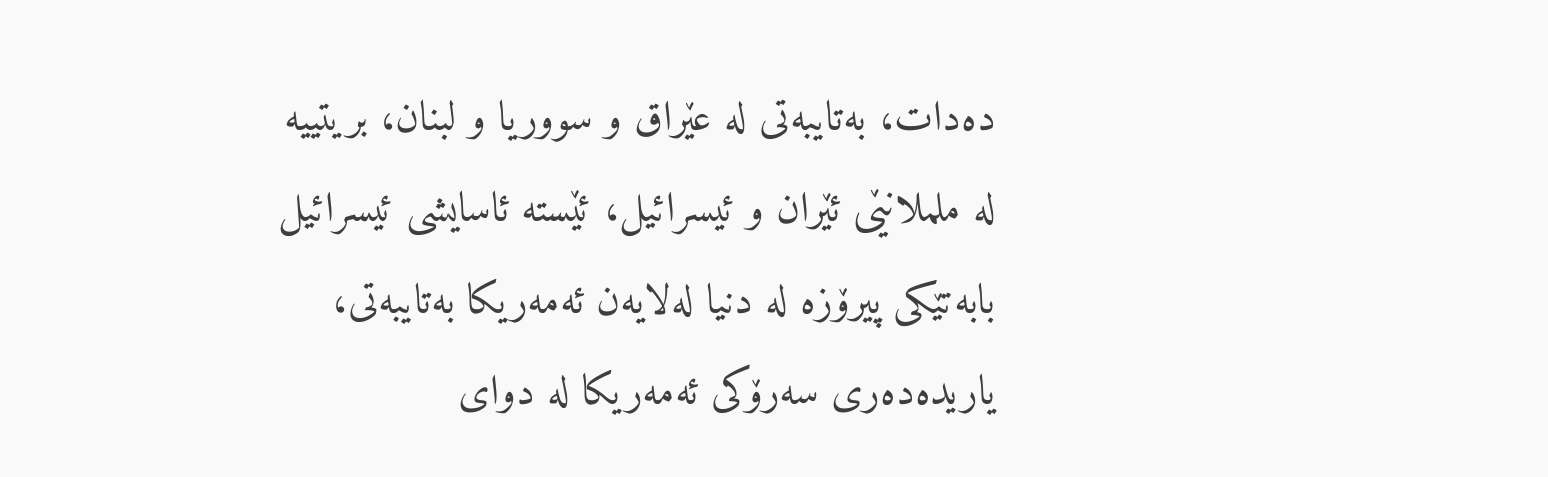ده‌دات، به‌تایبه‌تی له‌ عێراق و سووریا و لبنان، بریتییه‌ له‌ ململانێی ئێران و ئیسرائیل، ئێسته‌ ئاسایشی ئیسرائیل بابه‌تێكی پیرۆزه‌ له‌ دنیا له‌لایه‌ن ئه‌مه‌ریكا به‌تایبه‌تی، یاریده‌ده‌ری سه‌رۆكی ئه‌مه‌ریكا له‌ دوای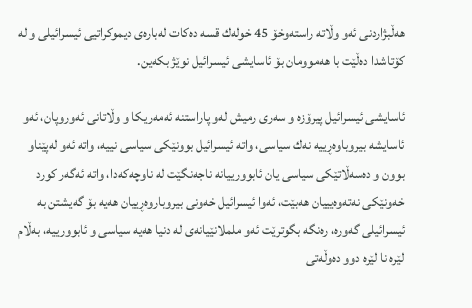هه‌ڵبژاردنی ئه‌و وڵاته‌ راسته‌وخۆ 45 خوله‌ك قسه‌ ده‌كات له‌باره‌ی دیموكراتیی ئیسرائیلی و له‌ كۆتاشدا ده‌ڵێت با هه‌موومان بۆ ئاسایشی ئیسرائیل نوێژ بكه‌ین.

ئاسایشی ئیسرائیل پیرۆزه‌ و سه‌ری رمیش له‌و پاراستنه‌ ئه‌مه‌ریكا و وڵاتانی ئه‌وروپان، ئه‌و ئاسایشه‌ بیروباوه‌ڕییه‌ نه‌ك سیاسی، واته‌ ئیسرائیل بوونێكی سیاسی نییه‌، واته‌ ئه‌و له‌پێناو بوون و ده‌سه‌ڵاتێكی سیاسی یان ئابوورییانه‌ ناجه‌نگێت له‌ ناوچه‌كه‌دا، واته‌ ئه‌گه‌ر كورد خه‌ونێكی نه‌ته‌وه‌یییان هه‌بێت، ئه‌وا ئیسرائیل خه‌ونی بیروباروه‌ڕییان هه‌یه‌ بۆ گه‌یشتن به‌ ئیسرائیلی گه‌وره‌، ره‌نگه‌ بگوترێت ئه‌و ململانێیانه‌ی له‌ دنیا هه‌یه‌ سیاسی و ئابوورییه‌، به‌ڵام لێره‌ نا لێره‌ دوو ده‌وڵه‌تی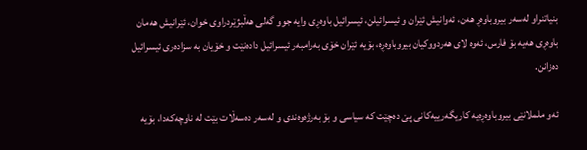بنیاتنراو له‌سه‌ر بیروباوه‌ڕ هه‌ن، ئه‌وانیش ئێران و ئیسرائیلن، ئیسرائیل باوه‌ڕی وایه‌ جوو گه‌لی هه‌ڵبژێردراوی خوان، ئێرانیش هه‌مان باوه‌ڕی هه‌یه‌ بۆ فارس، ئه‌وه‌ لای هه‌ردووكیان بیروباوه‌ڕه‌، بۆیه‌ ئێران خۆی به‌رامبه‌ر ئیسرائیل داده‌نێت و خۆیان به‌ سزاده‌ری ئیسرائیل ده‌زانن.

ئه‌و ململانێی بیروباوه‌ڕه‌یه‌ كاریگه‌رییه‌كانی پێ ده‌چێت كه‌ سیاسی و بۆ به‌رژه‌وه‌ندی و له‌سه‌ر ده‌سه‌ڵات بێت له‌ ناوچه‌كه‌دا، بۆیه‌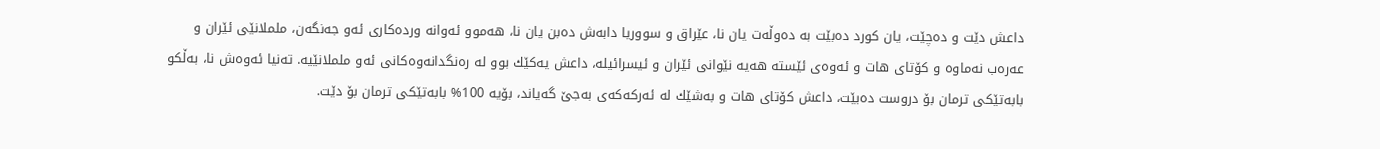داعش دێت و ده‌چێت، یان كورد ده‌بێت به‌ ده‌وڵه‌ت یان نا، عێراق و سووریا دابه‌ش ده‌بن یان نا، هه‌موو ئه‌وانه‌ ورده‌كاری ئه‌و جه‌نگه‌ن، ململانێی ئێران و عه‌ره‌ب نه‌ماوه‌ و كۆتای هات و ئه‌وه‌ی ئێسته‌ هه‌یه‌ نێوانی ئێران و ئیسرائیله‌، داعش یه‌كێك بوو له‌ ره‌نگدانه‌وه‌كانی ئه‌و ململانێیه‌. ته‌نیا ئه‌وه‌ش نا، به‌ڵكو بابه‌تێكی ترمان بۆ دروست ده‌بێت، داعش كۆتای هات و به‌شێك له‌ ئه‌ركه‌كه‌ی به‌جێ گه‌یاند، بۆیه‌ 100% بابه‌تێكی ترمان بۆ دێت.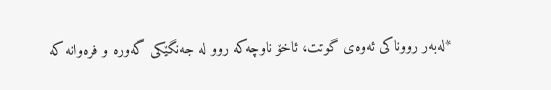*له‌به‌ر رووناكی ئه‌وه‌ی گوتت، ئاخۆ ناوچه‌كه‌ روو له‌ جه‌نگێكی گه‌وره‌ و فره‌وانه‌ كه‌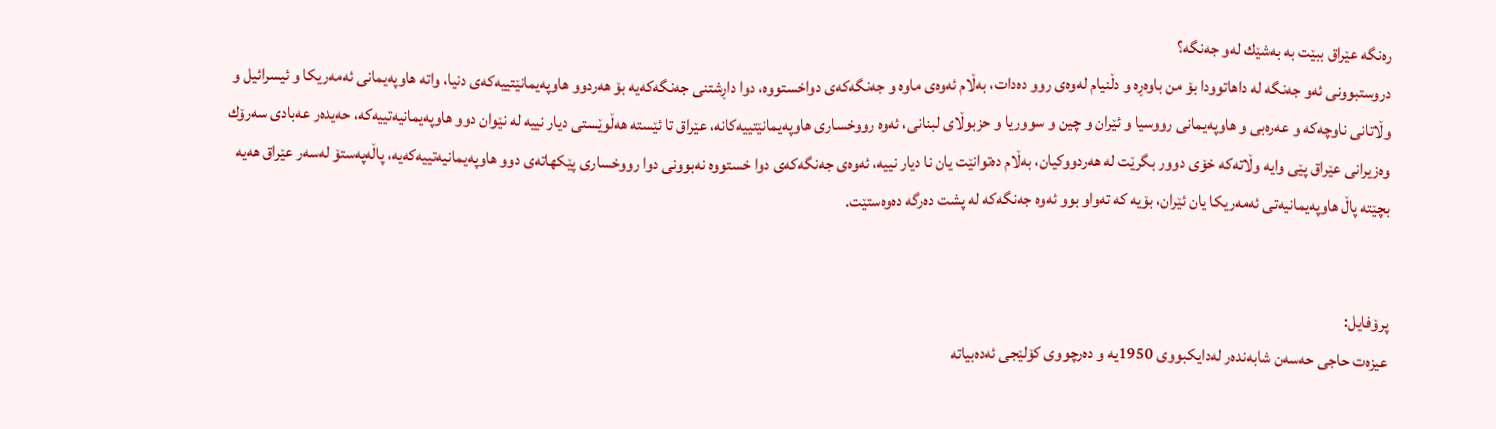ره‌نگه‌ عێراق ببێت به‌ به‌شێك له‌و جه‌نگه‌؟
دروستبوونی ئه‌و جه‌نگه‌ له‌ داهاتوودا بۆ من باوه‌ڕه‌ و دڵنیام له‌وه‌ی روو ده‌دات، به‌ڵام ئه‌وه‌ی ماوه‌ و جه‌نگه‌كه‌ی دواخستووه‌، دوا داڕشتنی جه‌نگه‌كه‌یه‌ بۆ هه‌ردوو هاوپه‌یمانێتییه‌كه‌ی دنیا، واته‌ هاوپه‌یمانی ئه‌مه‌ریكا و ئیسرائیل و وڵاتانی ناوچه‌كه‌ و عه‌ره‌بی و هاوپه‌یمانی رووسیا و ئێران و چین و سووریا و حزبوڵای لبنانی، ئه‌وه‌ رووخساری هاوپه‌یمانێتییه‌كانه‌، عێراق تا ئێسته‌ هه‌ڵوێستی دیار نییه‌ له‌ نێوان دوو هاوپه‌یمانیه‌تییه‌كه‌، حه‌یده‌ر عه‌بادی سه‌رۆك وه‌زیرانی عێراق پێی وایه‌ وڵاته‌كه‌ خۆی دوور بگرێت له‌ هه‌ردووكیان، به‌ڵام ده‌توانێت یان نا دیار نییه‌، ئه‌وه‌ی جه‌نگه‌كه‌ی دوا خستووه‌ نه‌بوونی دوا رووخساری پێكهاته‌ی دوو هاوپه‌یمانیه‌تییه‌كه‌یه‌، پاڵه‌په‌ستۆ له‌سه‌ر عێراق هه‌یه‌ بچێته‌ پاڵ هاوپه‌یمانیه‌تی ئه‌مه‌ریكا یان ئێران، بۆیه‌ كه‌ ته‌واو بوو ئه‌وه‌ جه‌نگه‌كه‌ له‌ پشت ده‌رگه‌ ده‌وه‌ستێت.


پرۆفایل:
عیزه‌ت حاجی حه‌سه‌ن شابه‌نده‌ر له‌دایكبووی 1950یه‌ و ده‌رچووی كۆلێجی ئه‌ده‌بیاته‌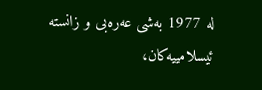له‌ 1977 به‌شی عه‌ره‌بی و زانسته‌ ئیسلامییه‌كان،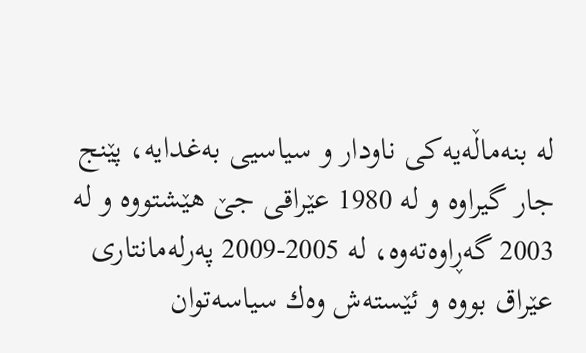له‌ بنه‌ماڵه‌یه‌كی ناودار و سیاسیی به‌غدایه‌، پێنج جار گیراوه‌ و له‌ 1980 عێراقی جێ هێشتووه‌ و له‌ 2003 گه‌ڕاوه‌ته‌وه‌، له‌ 2005-2009 په‌رله‌مانتاری عێراق بووه‌ و ئێسته‌ش وه‌ك سیاسه‌توان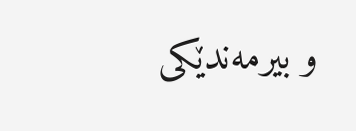و بیرمه‌ندێكی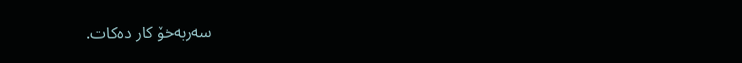سه‌ربه‌خۆ كار ده‌كات.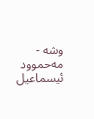وشە - مه‌حموود ئیسماعیل